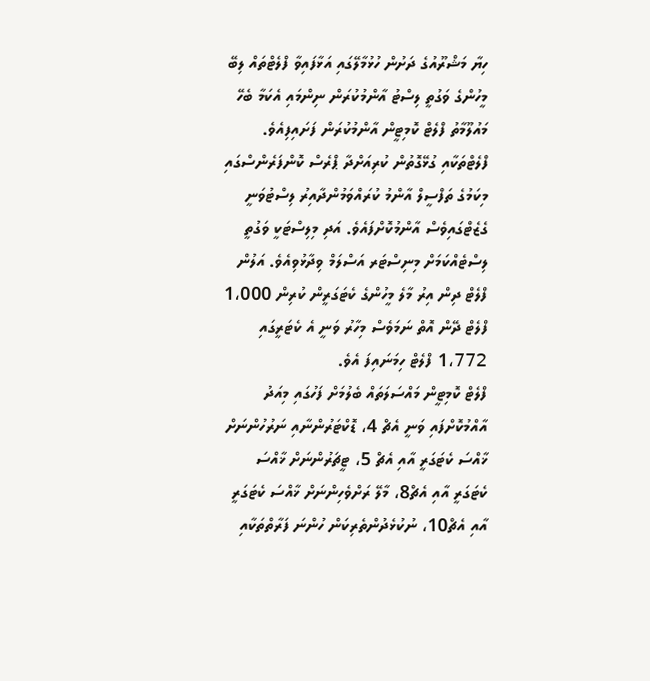ހިޔާ މަޝްރޫއުގެ ދަށުން ހުޅުމާލޭގައި އަޅާފައިވާ ފްލެޓްތައް ލިބޭ މީހުންގެ ވަގުތީ ލިސްޓު އާންމުކުރަން ނިންމައި އެކަމާ ބެހޭ މައުލޫމާތު ފްލެޓް ކޮމިޓީން އާންމުކުރަން ފަށައިފިއެވެ.
ފްލެޓްތަކާއި ގުޅޭގޮތުން ކުރިއަށްދާ ޕްރެސް ކޮންފަރެންސްގައި މިކަމުގެ ތަފްސީލް އާންމު ކުރައްވަމުންދާއިރު ލިސްޓުވަނީ ގެޒެޓްގައިވެސް އާންމުކޮށްފައެވެ. އަދި މިލިސްޓަކީ ވަގުތީ ލިސްޓެއްކަމަށް މިނިސްޓަރ އަސްލަމް ވިދާޅުވިއެވެ. އަލުން ފްލެޓް ދިން އިރު މާލެ މީހުންގެ ކެޓަގަރީން ކުރިން 1،000 ފްލެޓް ދޭން އޮތް ނަމަވެސް މިހާރު ވަނީ އެ ކެޓަރީގައި 1،772 ފްލެޓް ހިމަނައިފަ އެވެ.
ފްލެޓް ކޮމިޓީން މައްސަލަތައް ބެލުމަށް ފަހުގައި މިއަދު އާއްމުކޮށްފައި ވަނީ އެޗް 4، ޑޮކްޓަރުންނާއި ނަރުހުންނަށް ޚާއްސަ ކެޓަގަރީ އާއި އެޗް 5، ޓީޗަރުންނަށް ޚާއްސަ ކެޓަގަރީ އާއި އެޗް8، މާލޭ ރަށްވެހިންނަށް ޚާއްސަ ކެޓަގަރީ އާއި އެޗް10، ނުކުޅެދުންތެރިކަން ހުންނަ ފަރާތްތަކާއި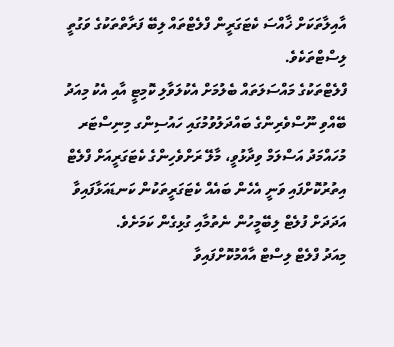އާއިލާތަކަށް ޚާއްސަ ކެޓަގަރީން ފްލެޓްތައް ލިބޭ ފަރާތްތަކުގެ ވަގުތީ ލިސްޓްތަކެވެ.
ފްލެޓްތަކުގެ މައްސަލަތައް ބެލުމަށް އެކުލަވާލި ކޮމިޓީ އާއި އެކު މިއަދު ބޭއްވި ނޫސްވެރިންގެ ބައްދަލުވުމުގައި ހައުސިންގ މިނިސްޓަރ މުހައްމަދު އަސްލަމް ވިދާޅުވީ، މާލޭ ރަށްވެހިންގެ ކެޓަގަރީއަށް ފްލެޓް އިތުރުކޮށްފައި ވަނީ އެހެން ބައެއް ކެޓަގަރީތަކުން ކަނޑައަޅާފައިވާ އަދަދަށް ފުލެޓް ލިބޭމީހުން ނެތުމާއި ގުޅިގެން ކަމަށެވެ.
މިއަދު ފްލެޓް ލިސްޓް އާއްމުކޮށްފައިވާ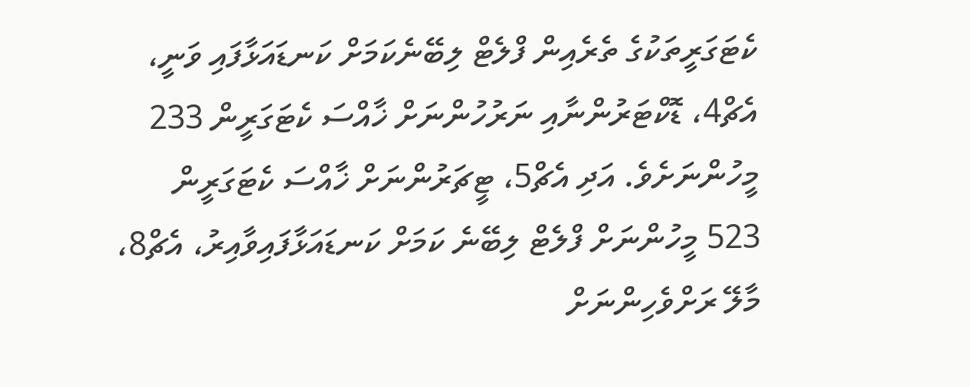ކެޓަގަރީތަކުގެ ތެރެއިން ފްލެޓް ލިބޭނެކަމަށް ކަނޑައަޅާފައި ވަނީ، އެޗް4، ޑޮކްޓަރުންނާއި ނަރުހުންނަށް ޚާއްސަ ކެޓަގަރީން 233 މީހުންނަށެވެ. އަދި އެޗް5، ޓީޗަރުންނަށް ޚާއްސަ ކެޓަގަރީން 523 މީހުންނަށް ފްލެޓް ލިބޭނެ ކަމަށް ކަނޑައަޅާފައިވާއިރު، އެޗް8، މާލޭ ރަށްވެހިންނަށް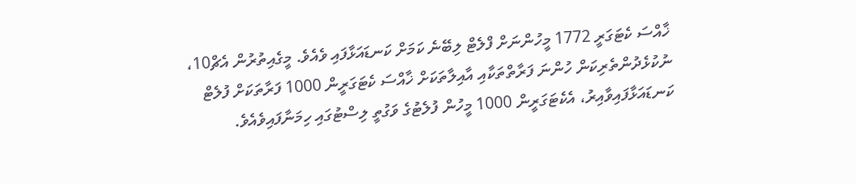ޚާއްސަ ކެޓަގަރީ 1772 މީހުންނަށް ފްލެޓް ލިބޭނެ ކަމަށް ކަނޑައަޅާފައި ވެއެވެ. މީގެއިތުރުން އެޗް10، ނުކުޅެދުންތެރިކަން ހުންނަ ފަރާތްތަކާއި އާއިލާތަކަށް ޚާއްސަ ކެޓަގަރީން 1000 ފަރާތަކަށް ފުލެޓް ކަނޑައަޅާފައިވާއިރު، އެކެޓަގަރީން 1000 މީހުން ފުލެޓުގެ ވަގުތީ ލިސްޓުގައި ހިމަނާފައިވެއެވެ.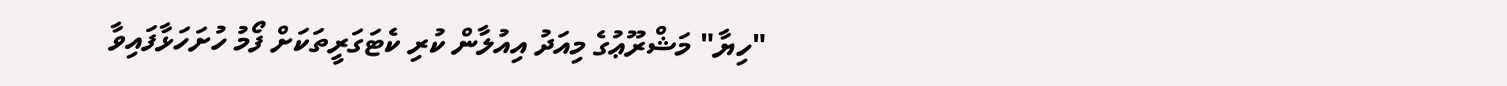"ހިޔާ" މަޝްރޫޢުގެ މިއަދު އިއުލާން ކުރި ކެޓަގަރީތަކަށް ފޯމު ހުށަހަޅާފައިވާ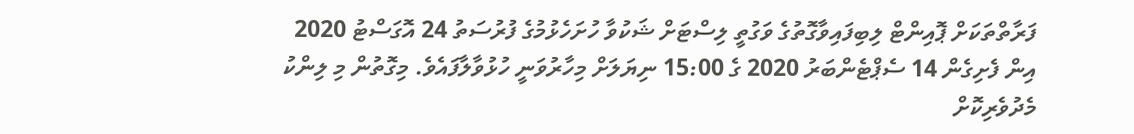ފަރާތްތަކަށް ޕޮއިންޓް ލިބިފައިވާގޮތުގެ ވަގުތީ ލިސްޓަށް ޝަކުވާ ހުށަހެޅުމުގެ ފުރުސަތު 24 އޮގަސްޓު 2020 އިން ފެށިގެން 14 ސެޕްޓެންބަރު 2020 ގެ 15:00 ނިޔަލަށް މިހާރުވަނީ ހުޅުވާލާފައެވެ. މިގޮތުން މި ލިންކު މެދުވެރިކޮށް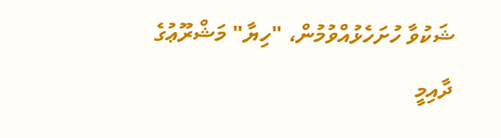ޝަކުވާ ހުށަހެޅުއްވުމުން، "ހިޔާ" މަޝްރޫޢުގެ ދާއިމީ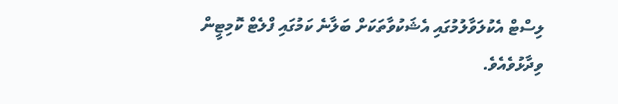ލިސްޓް އެކުލަވާލުމުގައި އެޝަކުވާތަކަށް ބަލާނެ ކަމުގައި ފްލެޓް ކޮމިޓީން ވިދާޅުވެއެވެ.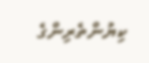ކިޔުންތެރިންގެ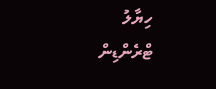ހިޔާލު
ޓްރެންޑިން